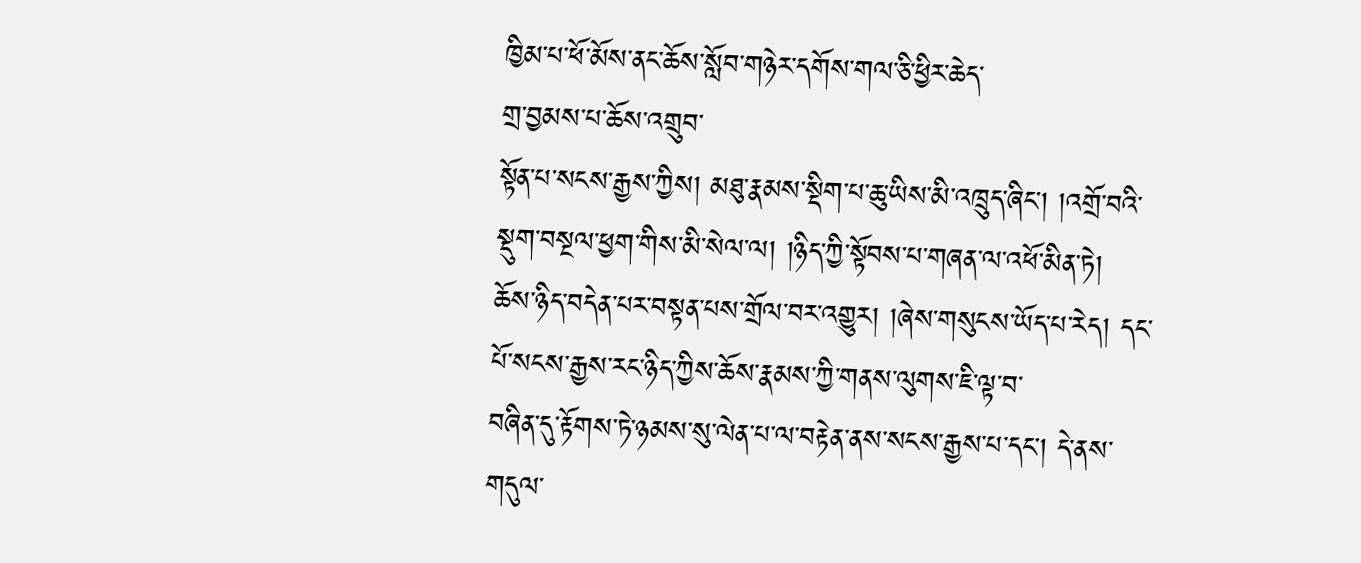ཁྱིམ་པ་ཕོ་མོས་ནང་ཆོས་སློབ་གཉེར་དགོས་གལ་ཅི་ཕྱིར་ཆེད་
གྲ་བྱམས་པ་ཆོས་འགྲུབ་
སྟོན་པ་སངས་རྒྱས་ཀྱིས། མཐུ་རྣམས་སྡིག་པ་ཆུ་ཡིས་མི་འཁྲུད་ཞིང། །འགྲོ་བའི་སྡུག་བསྔལ་ཕྱག་གིས་མི་སེལ་ལ། །ཉིད་ཀྱི་སྟོབས་པ་གཞན་ལ་འཕོ་མིན་ཏེ།
ཆོས་ཉིད་བདེན་པར་བསྟན་པས་གྲོལ་བར་འགྱུར། །ཞེས་གསུངས་ཡོད་པ་རེད། དང་པོ་སངས་རྒྱས་རང་ཉིད་ཀྱིས་ཆོས་རྣམས་ཀྱི་གནས་ལུགས་ཇི་ལྟ་བ་
བཞིན་དུ་རྟོགས་ཏེ་ཉམས་སུ་ལེན་པ་ལ་བརྟེན་ནས་སངས་རྒྱས་པ་དང། དེ་ནས་གདུལ་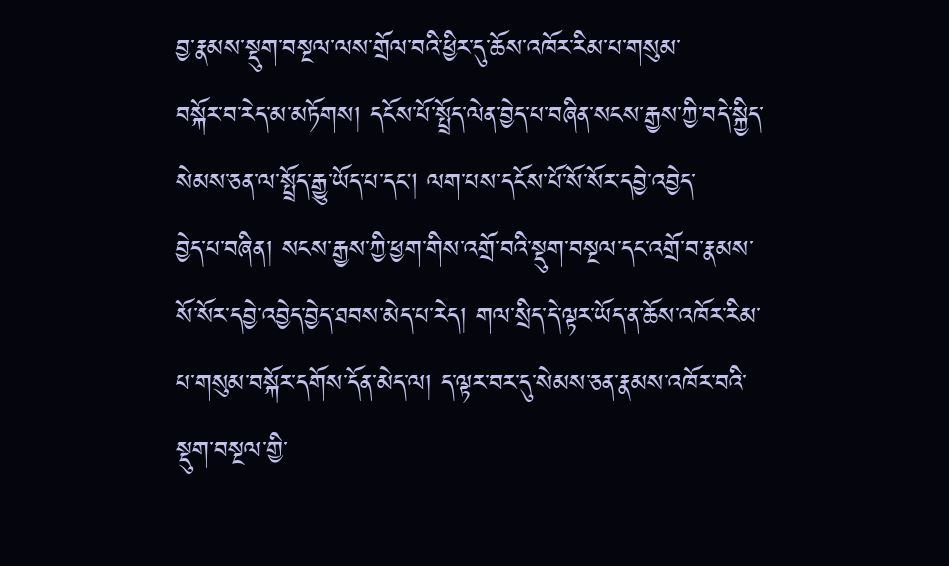བྱ་རྣམས་སྡུག་བསྔལ་ལས་གྲོལ་བའི་ཕྱིར་དུ་ཆོས་འཁོར་རིམ་པ་གསུམ་
བསྐོར་བ་རེད་མ་མཏོགས། དངོས་པོ་སྤྲོད་ལེན་བྱེད་པ་བཞིན་སངས་རྒྱས་ཀྱི་བདེ་སྐྱིད་སེམས་ཅན་ལ་སྤྲོད་རྒྱུ་ཡོད་པ་དང། ལག་པས་དངོས་པོ་སོ་སོར་དབྱེ་འབྱེད་
བྱེད་པ་བཞིན། སངས་རྒྱས་ཀྱི་ཕྱག་གིས་འགྲོ་བའི་སྡུག་བསྔལ་དང་འགྲོ་བ་རྣམས་སོ་སོར་དབྱེ་འབྱེད་བྱེད་ཐབས་མེད་པ་རེད། གལ་སྲིད་དེ་ལྟར་ཡོད་ན་ཆོས་འཁོར་རིམ་པ་གསུམ་བསྐོར་དགོས་དོན་མེད་ལ། ད་ལྟར་བར་དུ་སེམས་ཅན་རྣམས་འཁོར་བའི་སྡུག་བསྔལ་གྱི་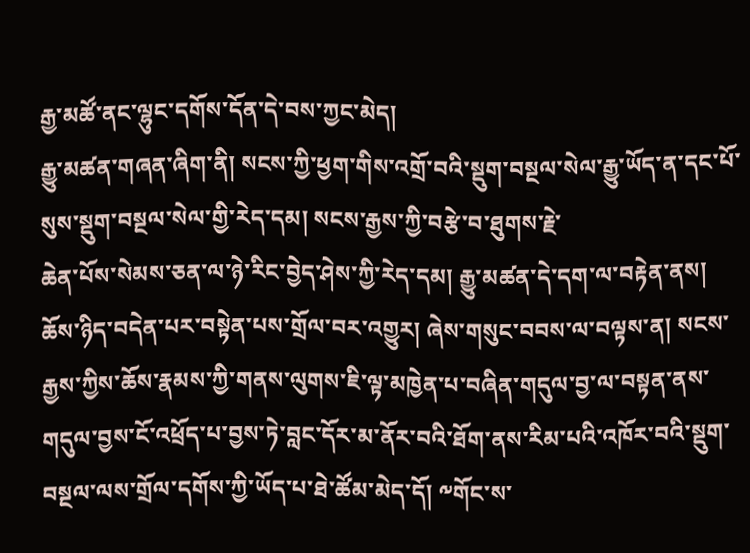རྒྱ་མཚོ་ནང་ལྷུང་དགོས་དོན་དེ་བས་ཀྱང་མེད།
རྒྱུ་མཚན་གཞན་ཞིག་ནི། སངས་ཀྱི་ཕྱག་གིས་འགྲོ་བའི་སྡུག་བསྔལ་སེལ་རྒྱུ་ཡོད་ན་དང་པོ་སུས་སྡུག་བསྔལ་སེལ་གྱི་རེད་དམ། སངས་རྒྱས་ཀྱི་བརྩེ་བ་ཐུགས་རྗེ་
ཆེན་པོས་སེམས་ཅན་ལ་ཉེ་རིང་བྱེད་ཤེས་ཀྱི་རེད་དམ། རྒྱུ་མཚན་དེ་དག་ལ་བརྟེན་ནས།  ཆོས་ཉིད་བདེན་པར་བསྟེན་པས་གྲོལ་བར་འགྱུར། ཞེས་གསུང་བབས་ལ་བལྟས་ན། སངས་རྒྱས་ཀྱིས་ཆོས་རྣམས་ཀྱི་གནས་ལུགས་ཇི་ལྟ་མཁྱེན་པ་བཞིན་གདུལ་བྱ་ལ་བསྟན་ནས་གདུལ་བྱས་ངོ་འཕྲོད་པ་བྱས་ཏེ་བླང་དོར་མ་ནོར་བའི་ཐོག་ནས་རིམ་པའི་འཁོར་བའི་སྡུག་བསྔལ་ལས་གྲོལ་དགོས་ཀྱི་ཡོད་པ་ཐེ་ཚོམ་མེད་དོ། ༸གོང་ས་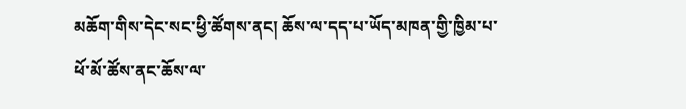མཆོག་གིས་དེང་སང་ཕྱི་ཚོགས་ནང། ཆོས་ལ་དད་པ་ཡོད་མཁན་གྱི་ཁྱིམ་པ་ཕོ་མོ་ཚོས་ནང་ཆོས་ལ་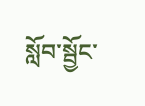སློབ་སྦྱོང་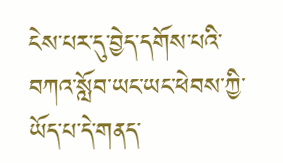ངེས་པར་དུ་བྱེད་དགོས་པའི་བཀའ་སློབ་ཡང་ཡང་ཕེབས་ཀྱི་ཡོད་པ་དེ་གནད་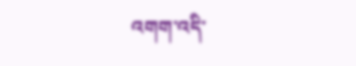འགག་འདི་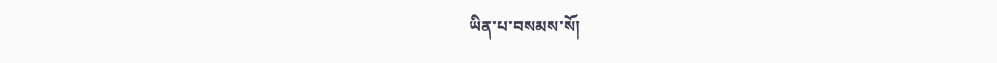ཡིན་པ་བསམས་སོ།